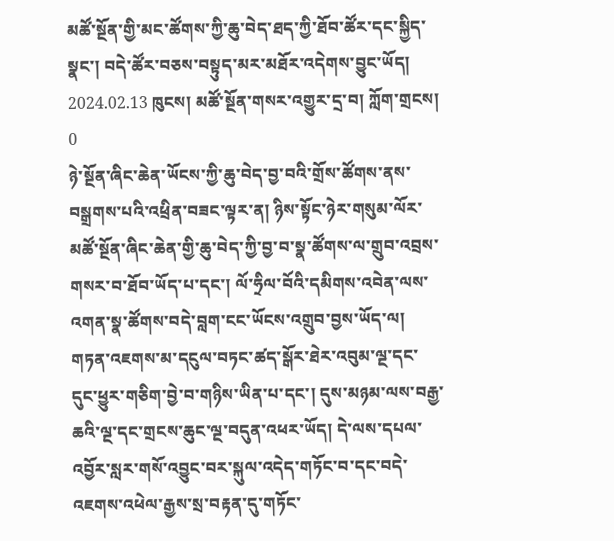མཚོ་སྔོན་གྱི་མང་ཚོགས་ཀྱི་ཆུ་བེད་ཐད་ཀྱི་ཐོབ་ཚོར་དང་སྐྱིད་སྣང་། བདེ་ཚོར་བཅས་བསྟུད་མར་མཐོར་འདེགས་བྱུང་ཡོད།
2024.02.13 ཁུངས། མཚོ་སྔོན་གསར་འགྱུར་དྲ་བ། ཀློག་གྲངས། 0
ཉེ་སྔོན་ཞིང་ཆེན་ཡོངས་ཀྱི་ཆུ་བེད་བྱ་བའི་གྲོས་ཚོགས་ནས་བསྒྲགས་པའི་འཕྲིན་བཟང་ལྟར་ན། ཉིས་སྟོང་ཉེར་གསུམ་ལོར་མཚོ་སྔོན་ཞིང་ཆེན་གྱི་ཆུ་བེད་ཀྱི་བྱ་བ་སྣ་ཚོགས་ལ་གྲུབ་འབྲས་གསར་བ་ཐོབ་ཡོད་པ་དང་། ལོ་ཧྲིལ་བོའི་དམིགས་འབེན་ལས་འགན་སྣ་ཚོགས་བདེ་བླག་ངང་ཡོངས་འགྲུབ་བྱས་ཡོད་ལ། གཏན་འཇགས་མ་དངུལ་བཏང་ཚད་སྒོར་ཐེར་འབུམ་ལྔ་དང་དུང་ཕྱུར་གཅིག་བྱེ་བ་གཉིས་ཡིན་པ་དང་། དུས་མཉམ་ལས་བརྒྱ་ཆའི་ལྔ་དང་གྲངས་ཆུང་ལྔ་བདུན་འཕར་ཡོད། དེ་ལས་དཔལ་འབྱོར་སླར་གསོ་འབྱུང་བར་སྐུལ་འདེད་གཏོང་བ་དང་བདེ་འཇགས་འཕེལ་རྒྱས་སྲ་བརྟན་དུ་གཏོང་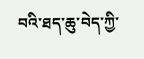བའི་ཐད་ཆུ་བེད་ཀྱི་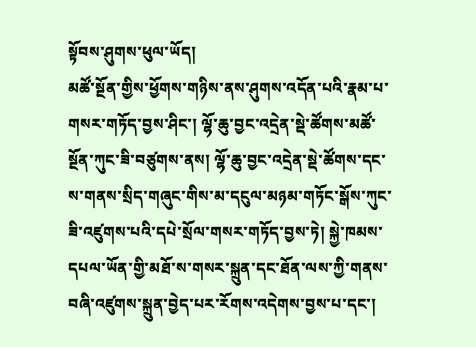སྟོབས་ཤུགས་ཕུལ་ཡོད།
མཚོ་སྔོན་གྱིས་ཕྱོགས་གཉིས་ནས་ཤུགས་འདོན་པའི་རྣམ་པ་གསར་གཏོད་བྱས་ཤིང་། ལྷོ་ཆུ་བྱང་འདྲེན་སྡེ་ཚོགས་མཚོ་སྔོན་ཀུང་ཟི་བཙུགས་ནས། ལྷོ་ཆུ་བྱང་འདྲེན་སྡེ་ཚོགས་དང་ས་གནས་སྲིད་གཞུང་གིས་མ་དངུལ་མཉམ་གཏོང་སྒོས་ཀུང་ཟི་འཛུགས་པའི་དཔེ་སྲོལ་གསར་གཏོད་བྱས་ཏེ། སྐྱེ་ཁམས་དཔལ་ཡོན་གྱི་མཐོ་ས་གསར་སྐྲུན་དང་ཐོན་ལས་ཀྱི་གནས་བཞི་འཛུགས་སྐྲུན་བྱེད་པར་རོགས་འདེགས་བྱས་པ་དང་།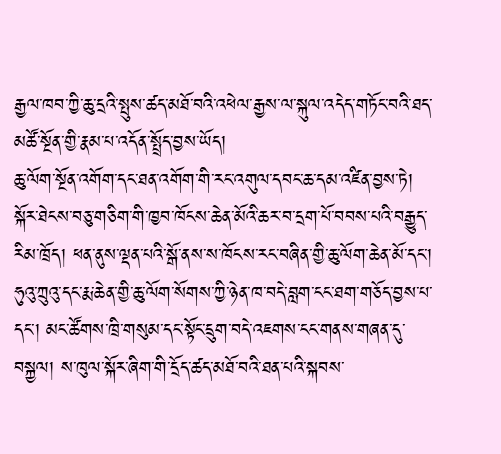རྒྱལ་ཁབ་ཀྱི་ཆུ་དྲའི་སྤུས་ཚད་མཐོ་བའི་འཕེལ་རྒྱས་ལ་སྐུལ་འདེད་གཏོང་བའི་ཐད་མཚོ་སྔོན་གྱི་རྣམ་པ་འདོན་སྤྲོད་བྱས་ཡོད།
ཆུ་ལོག་སྔོན་འགོག་དང་ཐན་འགོག་གི་རང་འགུལ་དབང་ཆ་དམ་འཛིན་བྱས་ཏེ། སྐོར་ཐེངས་བཅུ་གཅིག་གི་ཁྱབ་ཁོངས་ཆེན་མོའི་ཆར་བ་དྲག་པོ་བབས་པའི་བརྒྱུད་རིམ་ཁྲོད། ཕན་ནུས་ལྡན་པའི་སྒོ་ནས་ས་ཁོངས་རང་བཞིན་གྱི་ཆུ་ལོག་ཆེན་མོ་དང་། ཧུའུ་ཀྲུའུ་དང་རྨ་ཆེན་གྱི་ཆུ་ལོག་སོགས་ཀྱི་ཉེན་ཁ་བདེ་བླག་ངང་ཐག་གཅོད་བྱས་པ་དང་། མང་ཚོགས་ཁྲི་གསུམ་དང་སྟོང་དྲུག་བདེ་འཇགས་ངང་གནས་གཞན་དུ་བསྐྱལ། ས་ཁུལ་སྐོར་ཞིག་གི་དྲོད་ཚད་མཐོ་བའི་ཐན་པའི་སྐབས་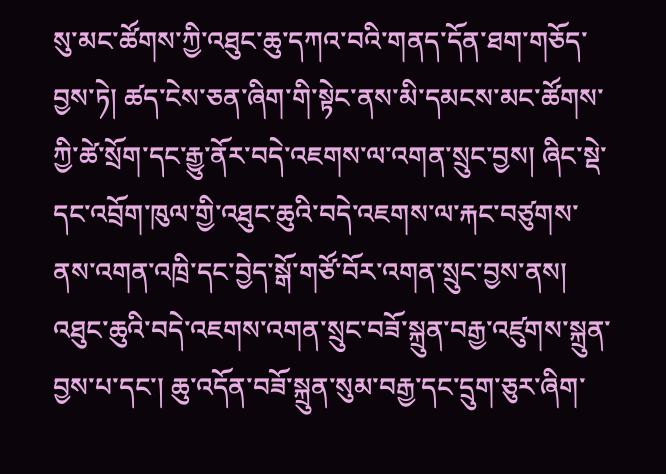སུ་མང་ཚོགས་ཀྱི་འཐུང་ཆུ་དཀའ་བའི་གནད་དོན་ཐག་གཅོད་བྱས་ཏེ། ཚད་ངེས་ཅན་ཞིག་གི་སྟེང་ནས་མི་དམངས་མང་ཚོགས་ཀྱི་ཚེ་སྲོག་དང་རྒྱུ་ནོར་བདེ་འཇགས་ལ་འགན་སྲུང་བྱས། ཞིང་སྡེ་དང་འབྲོག་ཁུལ་གྱི་འཐུང་ཆུའི་བདེ་འཇགས་ལ་རྐང་བཙུགས་ནས་འགན་འཁྲི་དང་བྱེད་སྒོ་གཙོ་བོར་འགན་སྲུང་བྱས་ནས། འཐུང་ཆུའི་བདེ་འཇགས་འགན་སྲུང་བཟོ་སྐྲུན་བརྒྱ་འཛུགས་སྐྲུན་བྱས་པ་དང་། ཆུ་འདོན་བཟོ་སྐྲུན་སུམ་བརྒྱ་དང་དྲུག་ཅུར་ཞིག་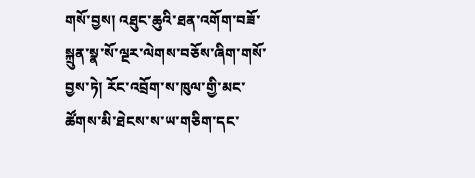གསོ་བྱས། འཐུང་ཆུའི་ཐན་འགོག་བཟོ་སྐྲུན་སྣ་སོ་ལྔར་ལེགས་བཅོས་ཞིག་གསོ་བྱས་ཏེ། རོང་འབྲོག་ས་ཁུལ་གྱི་མང་ཚོགས་མི་ཐེངས་ས་ཡ་གཅིག་དང་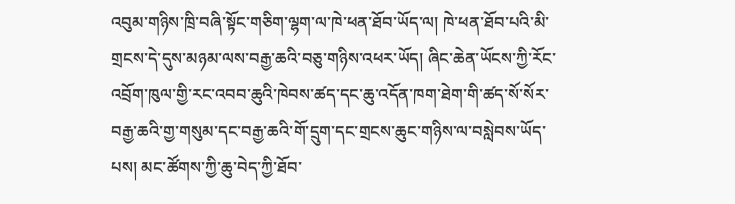འབུམ་གཉིས་ཁྲི་བཞི་སྟོང་གཅིག་ལྷག་ལ་ཁེ་ཕན་ཐོབ་ཡོད་ལ། ཁེ་ཕན་ཐོབ་པའི་མི་གྲངས་དེ་དུས་མཉམ་ལས་བརྒྱ་ཆའི་བཅུ་གཉིས་འཕར་ཡོད། ཞིང་ཆེན་ཡོངས་ཀྱི་རོང་འབྲོག་ཁུལ་གྱི་རང་འབབ་ཆུའི་ཁེབས་ཚད་དང་ཆུ་འདོན་ཁག་ཐེག་གི་ཚད་སོ་སོར་བརྒྱ་ཆའི་གྱ་གསུམ་དང་བརྒྱ་ཆའི་གོ་དྲུག་དང་གྲངས་ཆུང་གཉིས་ལ་བསླེབས་ཡོད་པས། མང་ཚོགས་ཀྱི་ཆུ་བེད་ཀྱི་ཐོབ་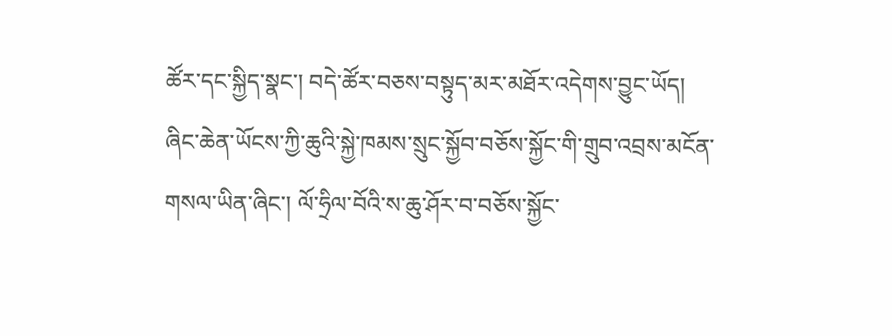ཚོར་དང་སྐྱིད་སྣང་། བདེ་ཚོར་བཅས་བསྟུད་མར་མཐོར་འདེགས་བྱུང་ཡོད།
ཞིང་ཆེན་ཡོངས་ཀྱི་ཆུའི་སྐྱེ་ཁམས་སྲུང་སྐྱོབ་བཅོས་སྐྱོང་གི་གྲུབ་འབྲས་མངོན་གསལ་ཡིན་ཞིང་། ལོ་ཧྲིལ་བོའི་ས་ཆུ་ཤོར་བ་བཅོས་སྐྱོང་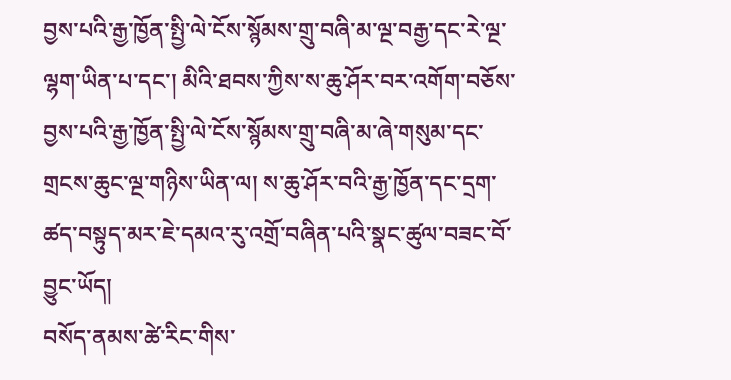བྱས་པའི་རྒྱ་ཁྱོན་སྤྱི་ལེ་ངོས་སྙོམས་གྲུ་བཞི་མ་ལྔ་བརྒྱ་དང་རེ་ལྔ་ལྷག་ཡིན་པ་དང་། མིའི་ཐབས་ཀྱིས་ས་ཆུ་ཤོར་བར་འགོག་བཅོས་བྱས་པའི་རྒྱ་ཁྱོན་སྤྱི་ལེ་ངོས་སྙོམས་གྲུ་བཞི་མ་ཞེ་གསུམ་དང་གྲངས་ཆུང་ལྔ་གཉིས་ཡིན་ལ། ས་ཆུ་ཤོར་བའི་རྒྱ་ཁྱོན་དང་དྲག་ཚད་བསྟུད་མར་ཇེ་དམའ་རུ་འགྲོ་བཞིན་པའི་སྣང་ཚུལ་བཟང་བོ་བྱུང་ཡོད།
བསོད་ནམས་ཚེ་རིང་གིས་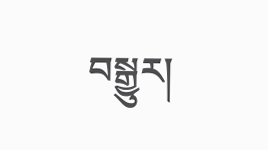བསྒྱུར།